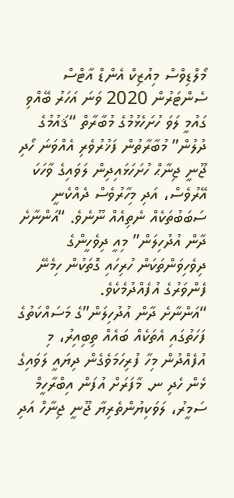މޯލްޑިވްސް މިއުޒިކް އެންޑް އާޓްސް ސެންޓަރުން 2020 ވަނަ އަހަރު ބޭއްވި ގައުމީ ލަވަ ހުށަހެޅުމުގެ މުބާރާތް “ޤައުމުގެ ދުލުން” މުބާރާތުން ފަޚުރުވެރި އެއްވަނަ ހޯދި ޖޫނީ ޖިނާޙް ހުށަހަޅައިދިން ލަވައިގެ ވާހަކަ އޭރުވެސް، އަދި މިހާރުވެސް ދެއްކެނީ ސަބަބުތަކެއް ނެތިއެއް ނޫނެވެ. “އަންނާށެ ދާން އުދުހިލަން” މިއީ ދިވެހީންގެ ދިވެހިވަންތަކަން ހުރިހައި ގޮތަކުން ހިމެނޭ ފެންވަރުގެ އުފެއްދުމެކެވެ.
“އަންނާށެ ދާން އުދުހިލަން”ގެ މަސައްކަތުގެ ފަހަތުގައި އެތަކެއް ބައެއް ތިބިއިރު، މި އުފެއްދުން މިހާ ފުރިހަމަވެގެން ދިޔައީ ލަވައިގެ ޅެން ހެދި ނ. މާފަރަށް އުފަން އިބްރާހީމް ސަމީރު، ލަވަކިޔުންތެރިޔާ ޖޫނީ ޖިނާހް އަދި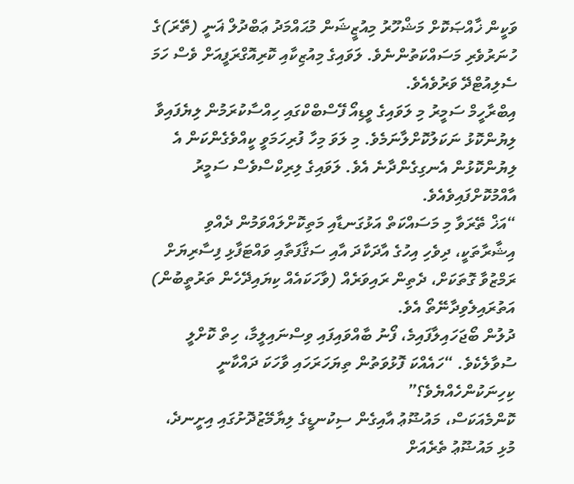ވަކީން ޚާއްޞަކޮށް މަޝްހޫރު މިއުޒީޝަން މުޙައްމަދު ޢަބްދުލް ޣަނީ (ތޭރަ)ގެ ހުނަރުވެރި މަސައްކަތުންނެވެ. ލަވައިގެ މިއުޒިކާއި ކޮރިއޮގްރަފީއަށް ވެސް ހަމަ ސެލިއުޓްދޭ ވަރުވެއެވެ.
އިބްރާހީމް ސަމީރު މި ލަވައިގެ ވީޑިއޯ ފޭސްބްކްގައި ހިއްސާކުރަމުން ލިޔެފައިވާ ލިޔުންކޮޅު ނަކަލުކޮށްލާނަމެވެ. މި ލަވަ މިހާ ފުރިހަމަވީ ކީއްވެގެންކަން އެ ލިޔުންކޮޅުން އެނގިގެންދާނެ އެވެ. ލަވައިގެ ލިރިކްސްވެސް ސަމީރު އާއްމުކޮށްފައިވެއެވެ.
“އަޚް ތޭރަވާ މި މަސައްކަތް އަޅުގަނޑާއި މަތިކޮށްލައްވަމުން ދެއްވި އިޝާރާތަކީ، ދިވެހި އިހުގެ އާދަކާދަ އާއި ސަޤާފަތާއި ވައްޓަފާޅި ފިސާރިޔަށް ރަމްޒުވާ ގޮތަކަށް، ދެތިން ރައިވަރެއް (ވާހަކައެއް ކިޔައިދޭހެން ތަރުތީބުން) އަތުރައިލެވިދާނޭތޯ އެވެ.
ދުލުން ބޯޖަހައިލާފައިމެ، ފޯނު ބާއްވައިފައި ވިސްނައިލީމާ، ހިތް ކޮށްލީ ސުވާލެކެވެ. “ހައެއްކަ ފޮޅުވަތުން ތިޔަހަރަހައި ވާހަކަ ދައްކާނީ ކިހިނަކުންހެއްޔެވެ؟”
ކޮންމެއަކަސް، މައުޟޫޢު އާއިގެން ސިކުނޑީގެ ލިޔާމޭޒުދޮށުގައި އިށީނދެ، މުޅި މައުޟޫޢު ތެރެއަށް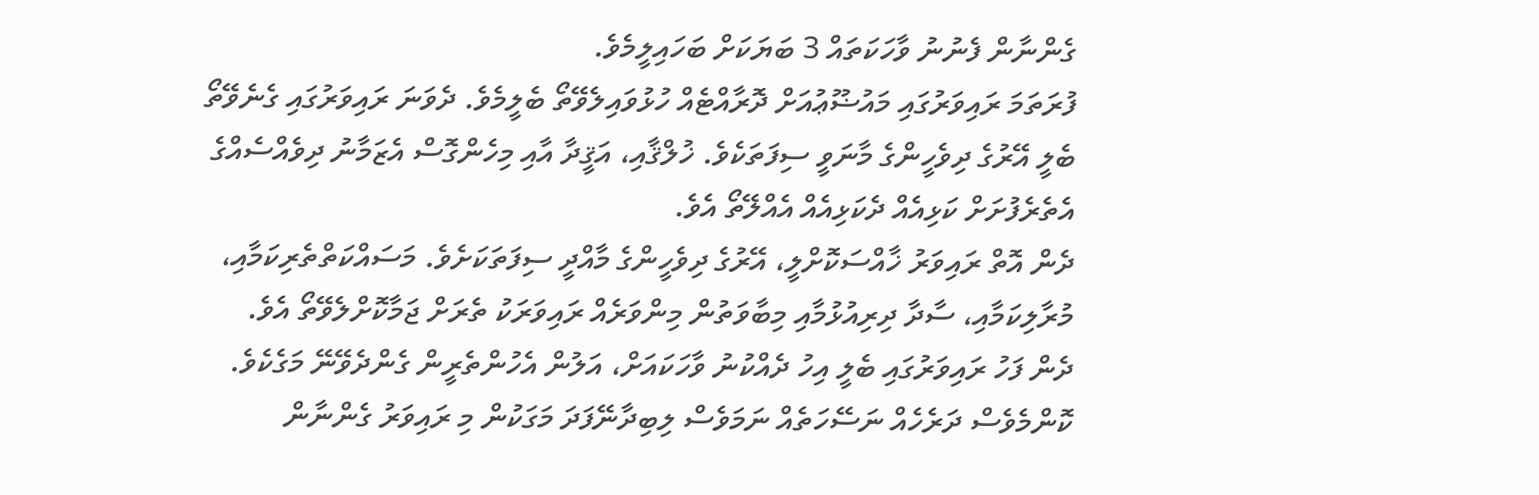ގެންނާން ފެނުނު ވާހަކަތައް 3 ބަޔަކަށް ބަހައިލީމެވެ.
ފުރަތަމަ ރައިވަރުގައި މައުޟޫޢުއަށް ދޮރާއްޓެއް ހުޅުވައިލެވޭތޯ ބެލީމެވެ. ދެވަނަ ރައިވަރުގައި ގެނެވޭތޯ ބެލީ އޭރުގެ ދިވެހީންގެ މާނަވީ ސިފަތަކެވެ. ޚުލްޤާއި، އަޤީދާ އާއި މިހެންގޮސް އެޒަމާނު ދިވެއްސެއްގެ އެތެރެފުށަށް ކަޅިއެއް ދެކަޅިއެއް އެއްލޭތޯ އެވެ.
ދެން އޮތް ރައިވަރު ޚާއްސަކޮށްލީ، އޭރުގެ ދިވެހީންގެ މާއްދީ ސިފަތަކަށެވެ. މަސައްކަތްތެރިކަމާއި، މުރާލިކަމާއި، ސާދާ ދިރިއުޅުމާއި މިބާވަތުން މިންވަރެއް ރައިވަރަކު ތެރަށް ޖަމާކޮށްލެވޭތޯ އެވެ.
ދެން ފަހު ރައިވަރުގައި ބެލީ އިހު ދެއްކުނު ވާހަކައަށް، އަލުން އެހުންތެރީން ގެންދެވޭނޭ މަގެކެވެ. ކޮންމެވެސް ދަރެހެއް ނަސޭހަތެއް ނަމަވެސް ލިބިދާނޭފަދަ މަގަކުން މި ރައިވަރު ގެންނާން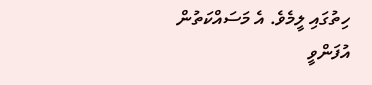ހިތުގައި ލީމެވެ. އެ މަސައްކަތުން އުފަންވީ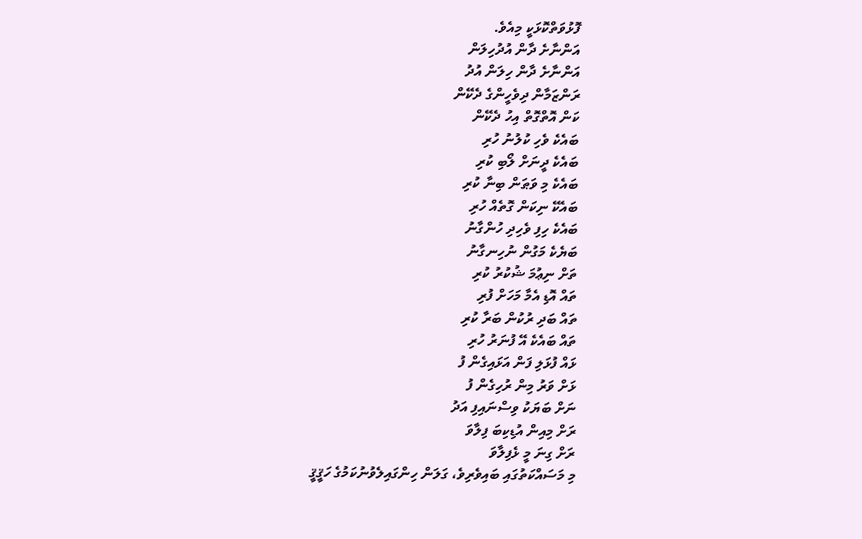ފޮޅުވަތްކޮޅަކީ މިއެވެ.
އަންނާށެ ދާން އުދުހިލަން
އަންނާށެ ދާން ހިލަން އުދު
ރަންޒަމާން ދިވެހީންގެ ދެކޭން
ކަން އޮތްގޮތް އިހު ދެކޭން
ބައެކެ ވެހި ކުލުނު ހުރި
ބައެކެ ދީނަށް ލޯބި ކުރި
ބައެކެ މި ވަޠަން ބިނާ ކުރި
ބައެކޭ ނިކަން ގޮތެއް ހުރި
ބައެކެ ހިފި ވެހިދި ހުންގާނު
ބަޔެކެ މަގުން ނުހިނގާނު
ތަށް ނިޢުމަ ޝުކުރު ކުރި
ތައް އޮޑި އެމާ މަހަށް ފުރި
ތައް ބަދި ރުކުން ބަރާ ކުރި
ތައް ބައެކެ އޭ ފުނަރު ހުރި
ޅައް ފުޅަލި ފަން އަޅައިގެން ފު
ޅަށް ވަރު މިން ރުހިގެން ފު
ނަށް ބަޔަކު ވިސްނައިފި އަދު
ރަށް މިއިން އުޑިކިބަ ފިލާވަ
ރަށް ގިނަ މީ ޅެފިލާވަ
މި މަސައްކަތުގައި ބައިވެރިވެ، ގަލަން ހިންގައިލެވުނުކަމުގެ ހަޤީޤީ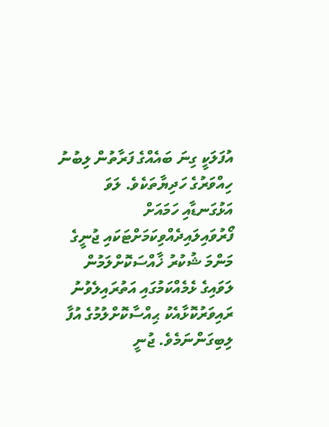އުފަލަކީ ގިނަ ބައެއްގެ ފަރާތުން ލިބުނު ހިއްވަރުގެ ހަދިޔާތަކެވެ. ލަވަ އަޅުގަނޑާއި ހަމައަށް ފޯރުވައިލައިދެއްވިކަމަށްޓަކައި ޖުނީގެ މަންމަ ޝުކުރު ޚާއްސަކޮށްލަމުން ލަވައިގެ ޅެމެއްކަމުގައި އަތުރައިލެވުނު ރައިވަރުކޮޅާއެކު ޙިއްސާކޮށްލުމުގެ އުފާ ލިބިގަންނަމެވެ. ޖުނީ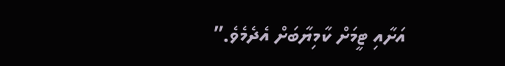އަށާއި ޓީމަށް ކާމިޔާބަށް އެދެމެވެ.”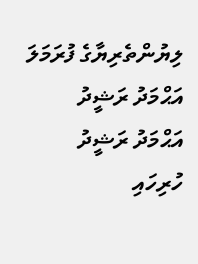ލިޔުންތެރިޔާގެ ފުރަމަލަ
އަޙްމަދު ރަޝީދު
އަޙްމަދު ރަޝީދު
ހުރިހައި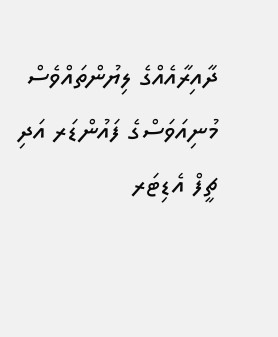ދާއިރާއެއްގެ ލިޔުންތައްވެސް މުނިއަވަސްގެ ފައުންޑަރ އަދި ޗީފް އެޑިޓަރ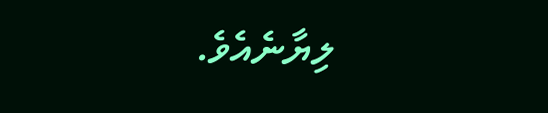ލިޔާނެއެވެ.